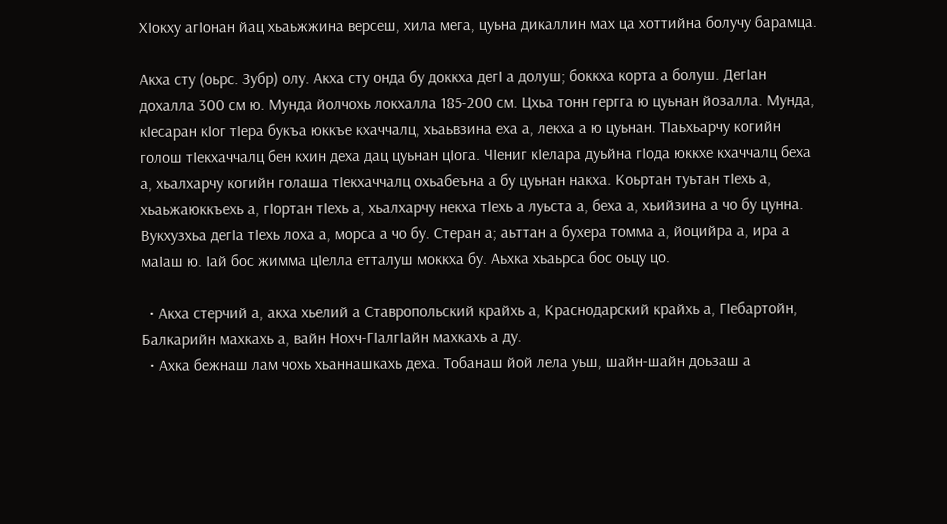ХӀокху агӀонан йац хьаьжжина версеш, хила мега, цуьна дикаллин мах ца хоттийна болучу барамца.

Акха сту (оьрс. Зубр) олу. Акха сту онда бу доккха дегӀ а долуш; боккха корта а болуш. ДегӀан дохалла 300 см ю. Мунда йолчохь локхалла 185-200 см. Цхьа тонн гергга ю цуьнан йозалла. Мунда, кӀесаран кӀог тӀера букъа юккъе кхаччалц, хьаьвзина еха а, лекха а ю цуьнан. ТӀаьхьарчу когийн голош тӀекхаччалц бен кхин деха дац цуьнан цӀога. ЧӀениг кӀелара дуьйна гӀода юккхе кхаччалц беха а, хьалхарчу когийн голаша тӀекхаччалц охьабеъна а бу цуьнан накха. Коьртан туьтан тӀехь а, хьаьжаюккъехь а, гӀортан тӀехь а, хьалхарчу некха тӀехь а луьста а, беха а, хьийзина а чо бу цунна. Вукхузхьа дегӀа тӀехь лоха а, морса а чо бу. Стеран а; аьттан а бухера томма а, йоцийра а, ира а маӀаш ю. Ӏай бос жимма цӀелла етталуш моккха бу. Аьхка хьаьрса бос оьцу цо.

  • Акха стерчий а, акха хьелий а Ставропольский крайхь а, Краснодарский крайхь а, ГӀебартойн, Балкарийн махкахь а, вайн Нохч-ГӀалгӀайн махкахь а ду.
  • Ахка бежнаш лам чохь хьаннашкахь деха. Тобанаш йой лела уьш, шайн-шайн доьзаш а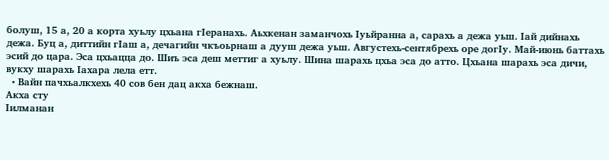болуш, 15 а, 20 а корта хуьлу цхьана гӀеранахь. Аьхкенан заманчохь Ӏуьйранна а, сарахь а дежа уьш. Ӏай дийнахь дежа. Буц а, диттийн гӀаш а, дечагийн чкъоьрнаш а дууш дежа уьш. Августехь-сентябрехь оре догӀу. Май-июнь баттахь эсий до цара. Эса цхьацца до. Шиъ эса деш меттиг а хуьлу. Шина шарахь цхьа эса до атто. Цхьана шарахь эса дичи, вукху шарахь Ӏахара лела етт.
  • Вайн пачхьалкхехь 40 сов бен дац акха бежнаш.
Акха сту
Ӏилманан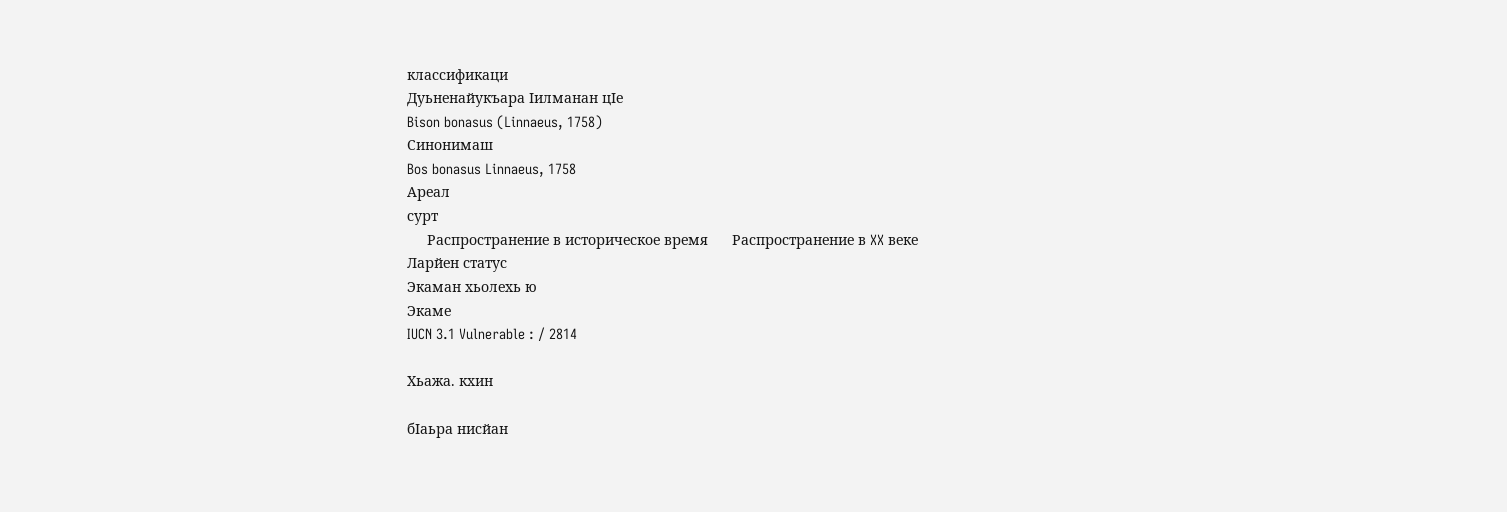классификаци
Дуьненайукъара Ӏилманан цӀе
Bison bonasus (Linnaeus, 1758)
Синонимаш
Bos bonasus Linnaeus, 1758
Ареал
сурт
     Распространение в историческое время      Распространение в XX веке
Ларйен статус
Экаман хьолехь ю
Экаме
IUCN 3.1 Vulnerable : / 2814

Хьажа. кхин

бӀаьра нисйан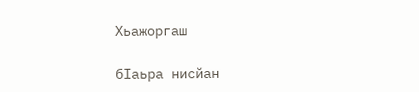Хьажоргаш

бӀаьра нисйан